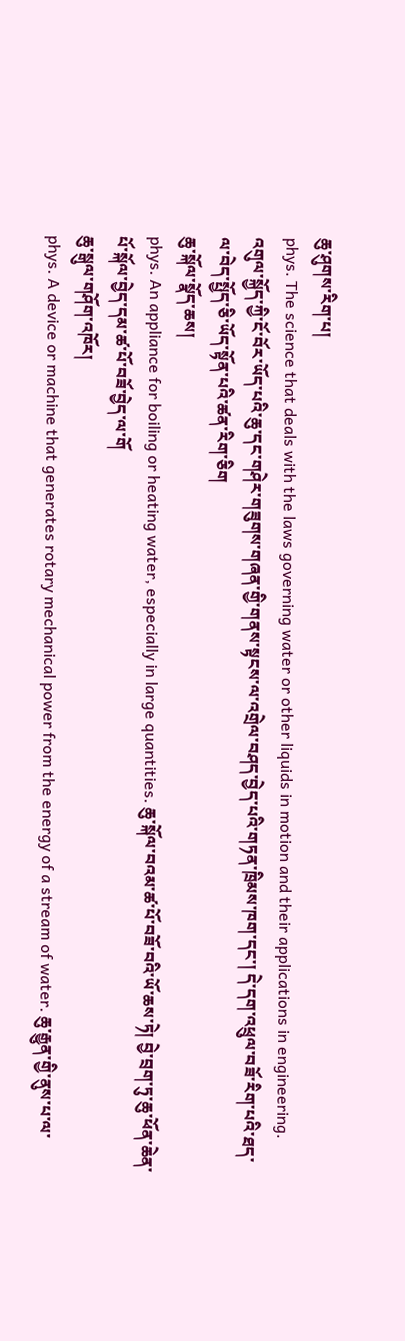ཆུ་ཤུགས་རིག་པ།
phys. The science that deals with the laws governing water or other liquids in motion and their applications in engineering. འགུལ་སྐྱོད་ཀྱི་ངོ་བོར་ཡོད་པའི་ཆུ་དང་གཤེར་གཟུགས་གཞན་གྱི་གནས་སྟངས་ལ་འགྲེལ་བཤད་བྱེད་པའི་གཏན་ཁྲིམས་ཁག་དང་། དེ་དག་འཕྲུལ་བཟོ་རིག་པའི་ཐད་ལ་བེད་སྤྱོད་ཅི་ཡོད་སྟོན་པའི་ཚན་རིག་ཅིག
ཆུ་སྐོལ་སྣོད་ཆས།
phys. An appliance for boiling or heating water, especially in large quantities. ཆུ་སྐོལ་བའམ་ཚ་པོ་བཟོ་བའི་ཡོ་ཆས་ཏེ། བྱེ་བྲག་ཏུ་ཆུ་ཕོན་ཆེན་པོ་སྐོལ་བྱེད་དམ་ཚ་པོ་བཟོ་བྱེད་ལ་གོ
ཆུ་སྒུལ་གཤོག་འཁོར།
phys. A device or machine that generates rotary mechanical power from the energy of a stream of water. ཆུ་རྒྱུན་གྱི་ནུས་པ་ལ་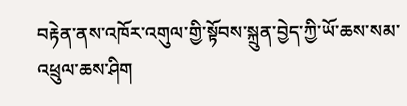བརྟེན་ནས་འཁོར་འགུལ་གྱི་སྟོབས་སྐྲུན་བྱེད་ཀྱི་ཡོ་ཆས་སམ་འཕྲུལ་ཆས་ཤིག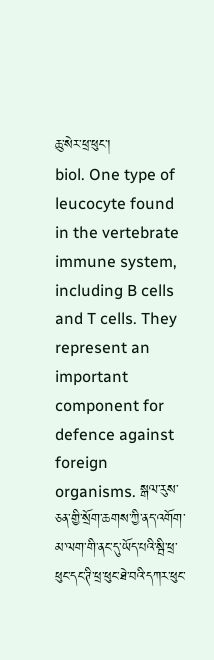ཆུ་སེར་ཕྲ་ཕུང་།
biol. One type of leucocyte found in the vertebrate immune system, including B cells and T cells. They represent an important component for defence against foreign organisms. སྒལ་རུས་ཅན་གྱི་སྲོག་ཆགས་ཀྱི་ནད་འགོག་མ་ལག་གི་ནང་དུ་ཡོད་པའི་སྦི་ཕྲ་ཕུང་དང་ཊི་ཕྲ་ཕུང་ཐེ་བའི་དཀར་ཕུང་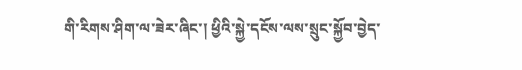གི་རིགས་ཤིག་ལ་ཟེར་ཞིང་། ཕྱིའི་སྐྱེ་དངོས་ལས་སྲུང་སྐྱོབ་བྱེད་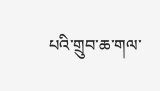པའི་གྲུབ་ཆ་གལ་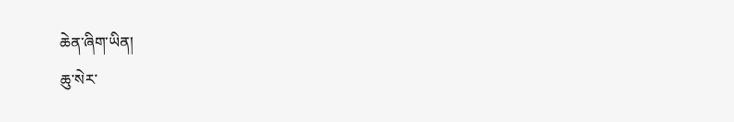ཆེན་ཞིག་ཡིན།
ཆུ་སེར་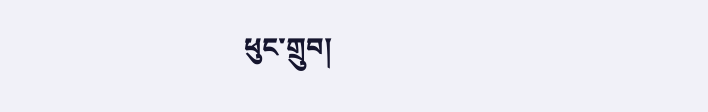ཕུང་གྲུབ།